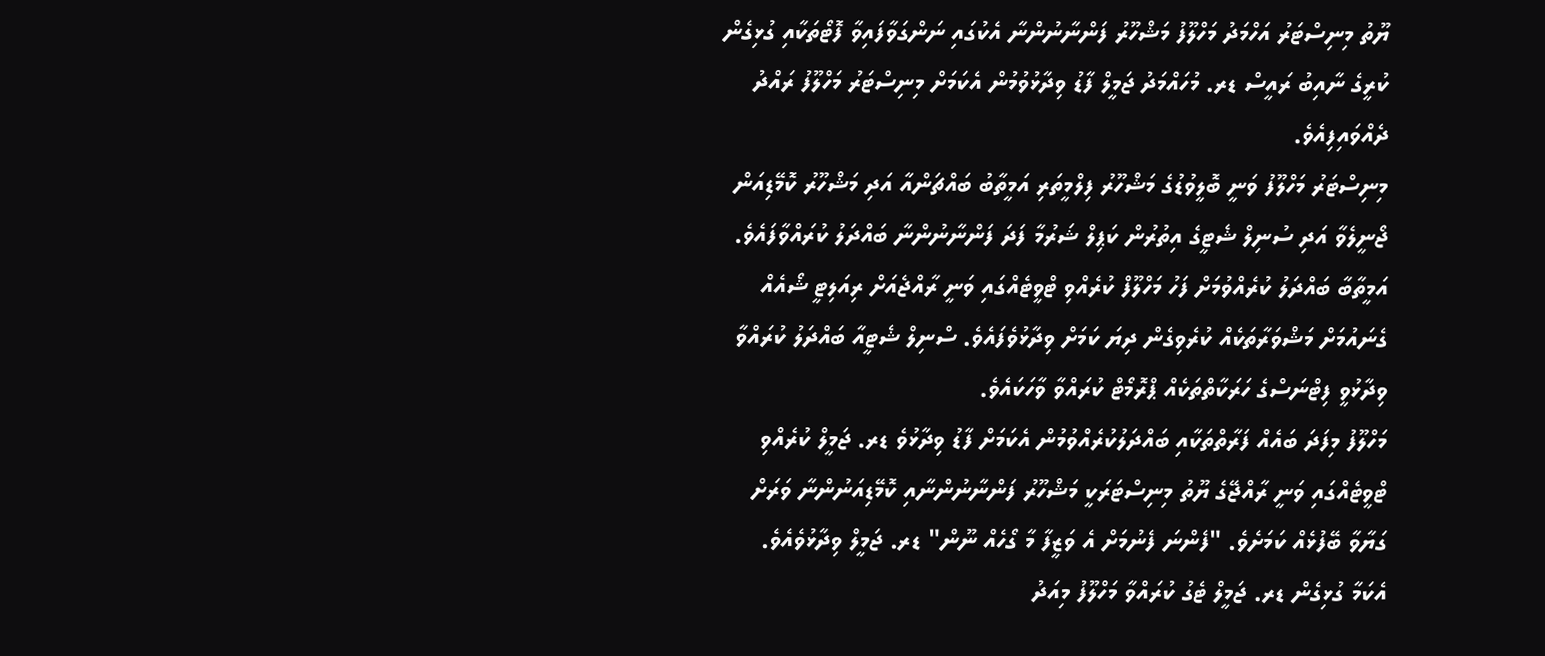ޔޫތު މިނިސްޓަރު އަހްމަދު މަހްލޫފު މަޝްހޫރު ފަންނާނުންނާ އެކުގައި ނަންގަވާފައިވާ ފޮޓޯތަކާއި ގުޅިގެން ކުރީގެ ނާއިބު ރައީސް ޑރ. މުހައްމަދު ޖަމީލް ފާޑު ވިދާޅުވުމުން އެކަމަށް މިނިސްޓަރު މަހްލޫފު ރައްދު ދެއްވައިފިއެވެ.
މިނިސްޓަރު މަހްލޫފު ވަނީ ބޮލީވުޑުގެ މަޝްހޫރު ފިލްމީތަރި އަމީތާބު ބައްޗަންއާ އަދި މަޝްހޫރު ކޮމޭޑިއަން ޖޯނީލެވާ އަދި ސުނިލް ޝެޓީގެ އިތުރުން ކަޕިލް ޝަރުމާ ފަދަ ފަންނާނުންނާ ބައްދަލު ކުރައްވާފައެވެ. އަމީތާބާ ބައްދަލު ކުރެއްވުމަށް ފަހު މަހްލޫފް ކުރެއްވި ޓްވީޓެއްގައި ވަނީ ރާއްޖެއަށް ރިއަލިޓީ ޝޯއެއް ގެނައުމަށް މަޝްވަރާތަކެއް ކުރެވިގެން ދިޔަ ކަމަށް ވިދާޅުވެފައެވެ. ސްނިލް ޝެޓީއާ ބައްދަލު ކުރައްވާ ވިދާޅުވީ ފިޓްނަސްގެ ހަރަކާތްތަކެއް ޕްރޮމޯޓް ކުރައްވާ ވާހަކައެވެ.
މަހްލޫފު މިފަދަ ބައެއް ފަރާތްތަކާއި ބައްދަލުކުރެއްވުމުން އެކަމަށް ފާޑު ވިދާޅުވެ ޑރ. ޖަމީލް ކުރެއްވި ޓްވީޓެއްގައި ވަނީ ރާއްޖޭގެ ޔޫތު މިނިސްޓަރަކީ މަޝްހޫރު ފަންނާނުންނާއި ކޮމޭޑިއަނުންނާ ވަރަށް ގަޔާވާ ބޭފުޅެއް ކަމަށެވެ. "ފެންނަ ފެނުމަށް އެ ވަޒީފާ މާ ގޯހެއް ނޫން" ޑރ. ޖަމީލް ވިދާޅުވެއެވެ.
އެކަމާ ގުޅިގެން ޑރ. ޖަމީލް ޓެގު ކުރައްވާ މަހްލޫފު މިއަދު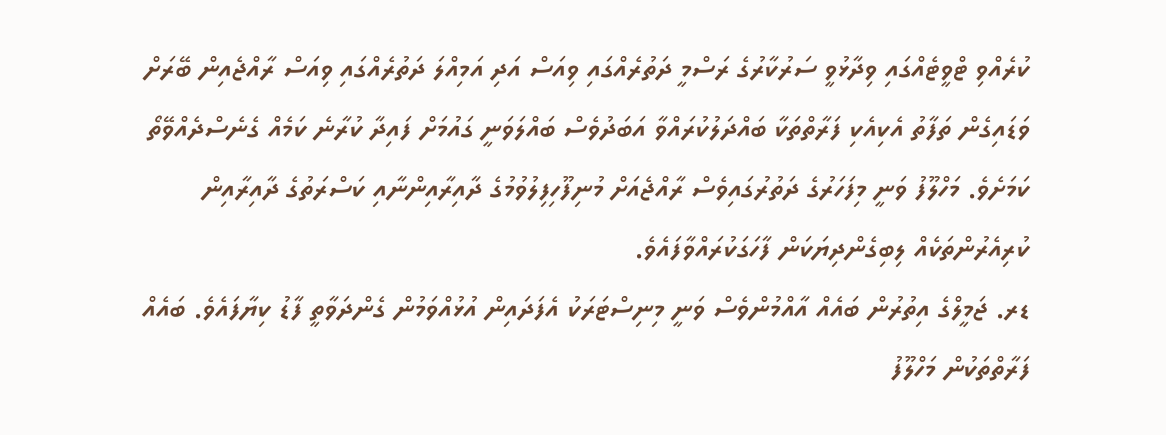ކުރެއްވި ޓްވީޓެއްގައި ވިދާޅުވީ ސަރުކާރުގެ ރަސްމީ ދަތުރެއްގައި ވިއަސް އަދި އަމިއްލަ ދަތުރެއްގައި ވިއަސް ރާއްޖެއިން ބޭރަށް ވަޑައިގެން ތަފާތު އެކިއެކި ފަރާތްތަކާ ބައްދަލުކުރައްވާ އަބަދުވެސް ބައްލަވަނީ ގައުމަށް ފައިދާ ކުރާނެ ކަމެއް ގެނެސްދެއްވޭތޯ ކަމަށެވެ. މަހްލޫފު ވަނީ މިފަހަރުގެ ދަތުރުގައިވެސް ރާއްޖެއަށް މުނިފޫހިފިލުވުމުގެ ދާއިރާއިންނާއި ކަސްރަތުގެ ދާއިރާއިން ކުރިއެރުންތަކެއް ލިބިގެންދިޔަކަން ފާހަގަކުރައްވާފައެވެ.
ޑރ. ޖަމީލްގެ އިތުރުން ބައެއް އާއްމުންވެސް ވަނީ މިނިސްޓަރަކު އެފަދައިން އުޅުއްވަމުން ގެންދަވާތީ ފާޑު ކިޔާފައެވެ. ބައެއް ފަރާތްތަކުން މަހްލޫފު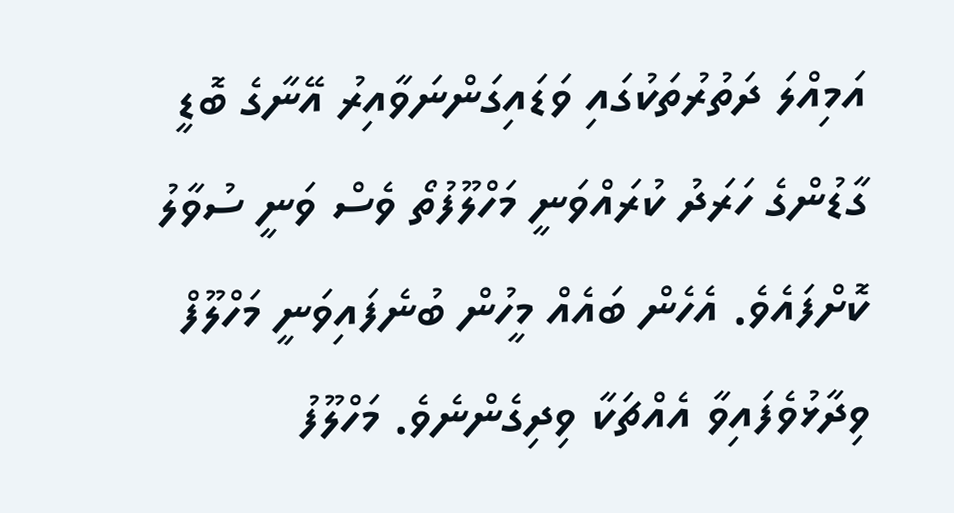އަމިއްލަ ދަތުރުތަކުގައި ވަޑައިގަންނަވާއިރު އޭނާގެ ބޮޑީ ގާޑުންގެ ހަރަދު ކުރައްވަނީ މަހްލޫފުތޯ ވެސް ވަނީ ސުވާލު ކޮށްފައެވެ. އެހެން ބައެއް މީހުން ބުނެފައިވަނީ މަހްލޫފް ވިދާޅުވެފައިވާ އެއްޗަކާ ވިދިގެންނެވެ. މަހްލޫފު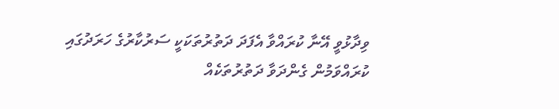ވިދާޅުވީ އޭނާ ކުރައްވާ އެފަދަ ދަތުރުތަކަކީ ސަރުކާރުގެ ހަރަދުގައި ކުރައްވަމުން ގެންދަވާ ދަތުރުތަކެއް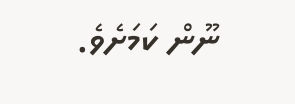ނޫން ކަމަށެވެ.